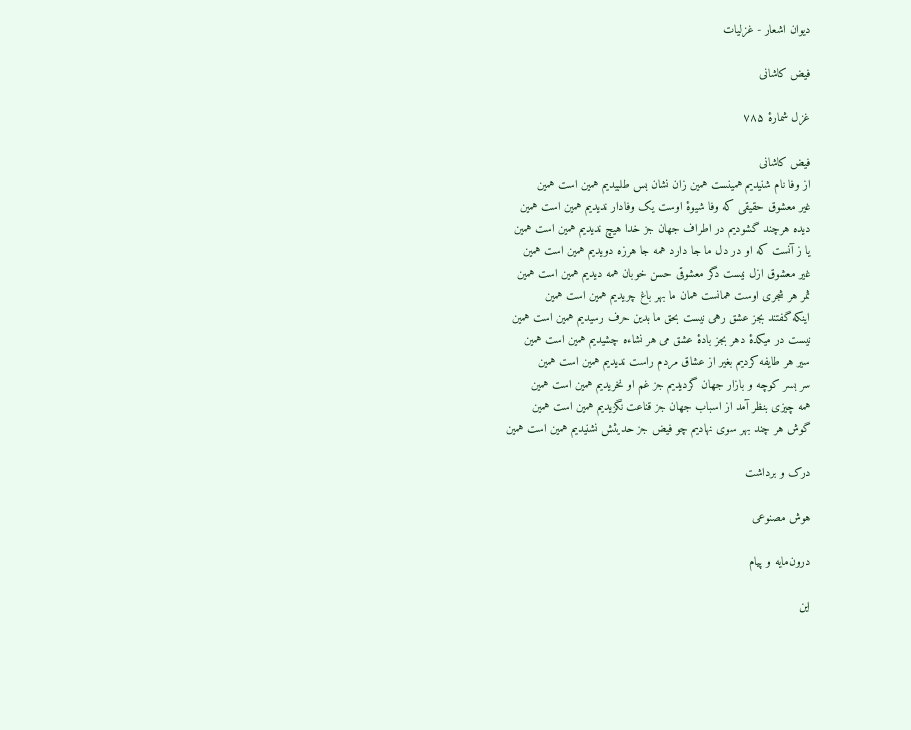دیوان اشعار - غزلیات

فیض کاشانی

غزل شمارهٔ ۷۸۵

فیض کاشانی
از وفا نام شنیدیم همینست همین زان نشان بس طلبیدیم همین است همین
غیر معشوق حقیقی که وفا شیوهٔ اوست یک وفادار ندیدیم همین است همین
دیده هرچند گشودیم در اطراف جهان جز خدا هیچ ندیدیم همین است همین
یا ز آنست که او در دل ما جا دارد همه جا هرزه دویدیم همین است همین
غیر معشوق ازل نیست دگر معشوقی حسن خوبان همه دیدیم همین است همین
ثمر هر شجری اوست همانست همان ما بهر باغ چریدیم همین است همین
اینکه گفتند بجز عشق رهی نیست بحق ما بدین حرف رسیدیم همین است همین
نیست در میکدهٔ دهر بجز بادهٔ عشق می هر نشاءه چشیدیم همین است همین
سیر هر طایفه کردیم بغیر از عشاق مردم راست ندیدیم همین است همین
سر بسر کوچه و بازار جهان گردیدیم جز غم او نخریدیم همین است همین
همه چیزی بنظر آمد از اسباب جهان جز قناعت نگزیدیم همین است همین
گوش هر چند بهر سوی نهادیم چو فیض جز حدیثش نشنیدیم همین است همین

درک و برداشت

هوش مصنوعی

درون‌مایه و پیام

این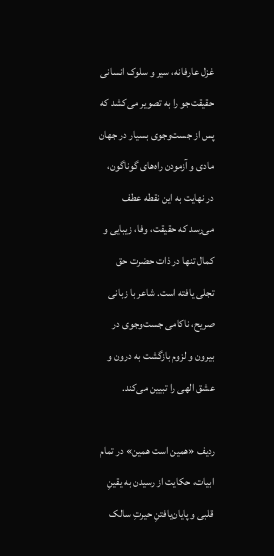غزل عارفانه، سیر و سلوک انسانی حقیقت‌جو را به تصویر می‌کشد که پس از جست‌وجوی بسیار در جهان مادی و آزمودن راه‌های گوناگون، در نهایت به این نقطه عطف می‌رسد که حقیقت، وفا، زیبایی و کمال تنها در ذات حضرت حق تجلی یافته است. شاعر با زبانی صریح، ناکامی جست‌وجوی در بیرون و لزوم بازگشت به درون و عشق الهی را تبیین می‌کند.

ردیف «همین است همین» در تمام ابیات، حکایت از رسیدن به یقینِ قلبی و پایان‌یافتنِ حیرتِ سالک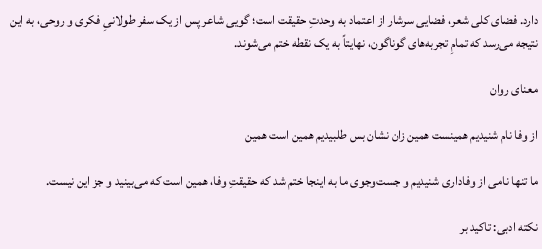دارد. فضای کلی شعر، فضایی سرشار از اعتماد به وحدتِ حقیقت است؛ گویی شاعر پس از یک سفر طولانیِ فکری و روحی، به این نتیجه می‌رسد که تمامِ تجربه‌های گوناگون، نهایتاً به یک نقطه ختم می‌شوند.

معنای روان

از وفا نام شنیدیم همینست همین زان نشان بس طلبیدیم همین است همین

ما تنها نامی از وفاداری شنیدیم و جست‌وجوی ما به اینجا ختم شد که حقیقتِ وفا، همین است که می‌بینید و جز این نیست.

نکته ادبی: تاکید بر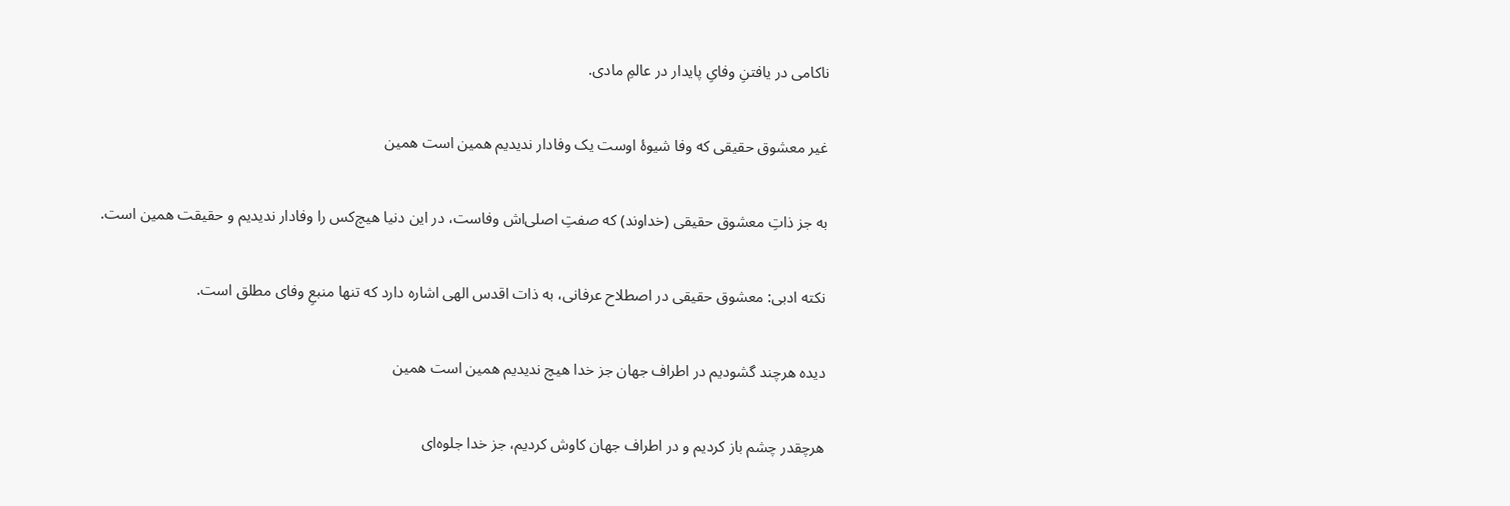ناکامی در یافتنِ وفایِ پایدار در عالمِ مادی.

غیر معشوق حقیقی که وفا شیوهٔ اوست یک وفادار ندیدیم همین است همین

به جز ذاتِ معشوق حقیقی (خداوند) که صفتِ اصلی‌اش وفاست، در این دنیا هیچ‌کس را وفادار ندیدیم و حقیقت همین است.

نکته ادبی: معشوق حقیقی در اصطلاح عرفانی، به ذات اقدس الهی اشاره دارد که تنها منبعِ وفای مطلق است.

دیده هرچند گشودیم در اطراف جهان جز خدا هیچ ندیدیم همین است همین

هرچقدر چشم باز کردیم و در اطراف جهان کاوش کردیم، جز خدا جلوه‌ای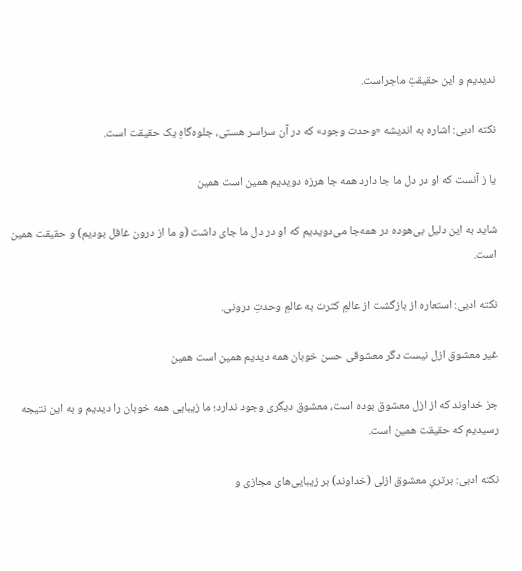ندیدیم و این حقیقتِ ماجراست.

نکته ادبی: اشاره به اندیشه «وحدت وجود» که در آن سراسر هستی، جلوه‌گاهِ یک حقیقت است.

یا ز آنست که او در دل ما جا دارد همه جا هرزه دویدیم همین است همین

شاید به این دلیل بی‌هوده در همه‌جا می‌دویدیم که او در دل ما جای داشت (و ما از درون غافل بودیم) و حقیقت همین است.

نکته ادبی: استعاره از بازگشت از عالمِ کثرت به عالمِ وحدتِ درونی.

غیر معشوق ازل نیست دگر معشوقی حسن خوبان همه دیدیم همین است همین

جز خداوند که از ازل معشوق بوده است، معشوق دیگری وجود ندارد؛ ما زیبایی همه خوبان را دیدیم و به این نتیجه رسیدیم که حقیقت همین است.

نکته ادبی: برتریِ معشوق ازلی (خداوند) بر زیبایی‌های مجازی و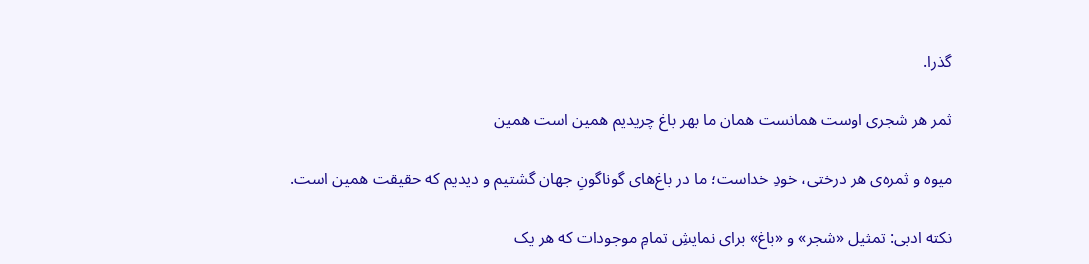گذرا.

ثمر هر شجری اوست همانست همان ما بهر باغ چریدیم همین است همین

میوه و ثمره‌ی هر درختی، خودِ خداست؛ ما در باغ‌های گوناگونِ جهان گشتیم و دیدیم که حقیقت همین است.

نکته ادبی: تمثیل «شجر» و «باغ» برای نمایشِ تمامِ موجودات که هر یک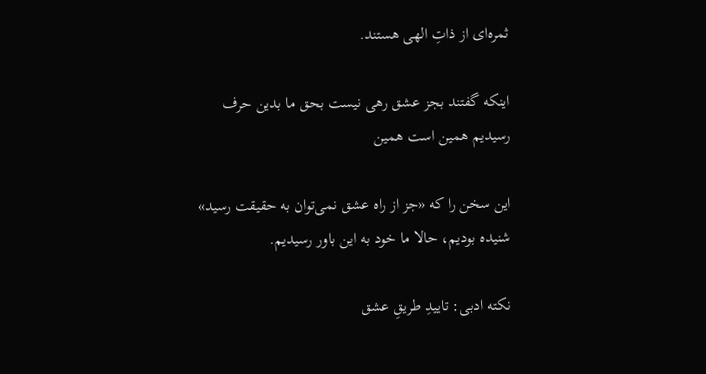ثمره‌ای از ذاتِ الهی هستند.

اینکه گفتند بجز عشق رهی نیست بحق ما بدین حرف رسیدیم همین است همین

این سخن را که «جز از راه عشق نمی‌توان به حقیقت رسید» شنیده بودیم، حالا ما خود به این باور رسیدیم.

نکته ادبی: تاییدِ طریقِ عشق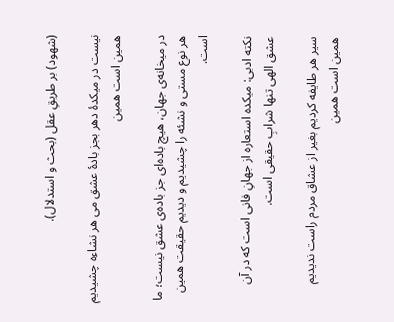(شهود) بر طریقِ عقل (بحث و استدلال).

نیست در میکدهٔ دهر بجز بادهٔ عشق می هر نشاءه چشیدیم همین است همین

در میخانه‌ی جهان، هیچ باده‌ای جز باده‌ی عشق نیست؛ ما هر نوع مستی و نشئه را چشیدیم و دیدیم حقیقت همین است.

نکته ادبی: میکده استعاره از جهانِ فانی است که در آن عشق الهی تنها شرابِ حقیقی است.

سیر هر طایفه کردیم بغیر از عشاق مردم راست ندیدیم همین است همین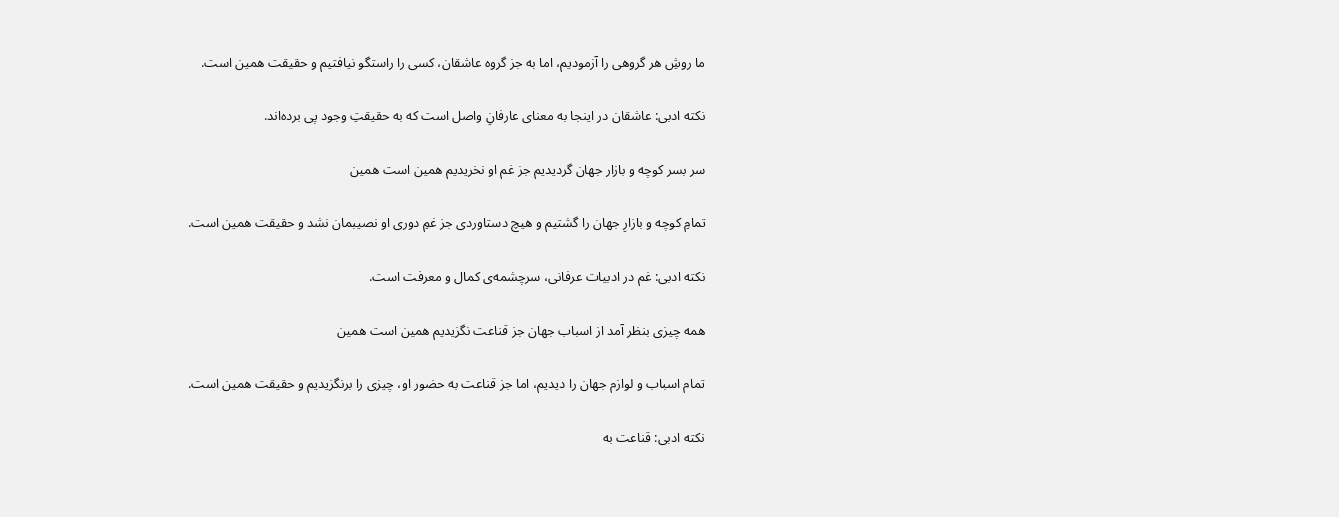ما روشِ هر گروهی را آزمودیم، اما به جز گروه عاشقان، کسی را راستگو نیافتیم و حقیقت همین است.

نکته ادبی: عاشقان در اینجا به معنای عارفانِ واصل است که به حقیقتِ وجود پی برده‌اند.

سر بسر کوچه و بازار جهان گردیدیم جز غم او نخریدیم همین است همین

تمامِ کوچه و بازارِ جهان را گشتیم و هیچ دستاوردی جز غمِ دوری او نصیبمان نشد و حقیقت همین است.

نکته ادبی: غم در ادبیات عرفانی، سرچشمه‌ی کمال و معرفت است.

همه چیزی بنظر آمد از اسباب جهان جز قناعت نگزیدیم همین است همین

تمام اسباب و لوازم جهان را دیدیم، اما جز قناعت به حضور او، چیزی را برنگزیدیم و حقیقت همین است.

نکته ادبی: قناعت به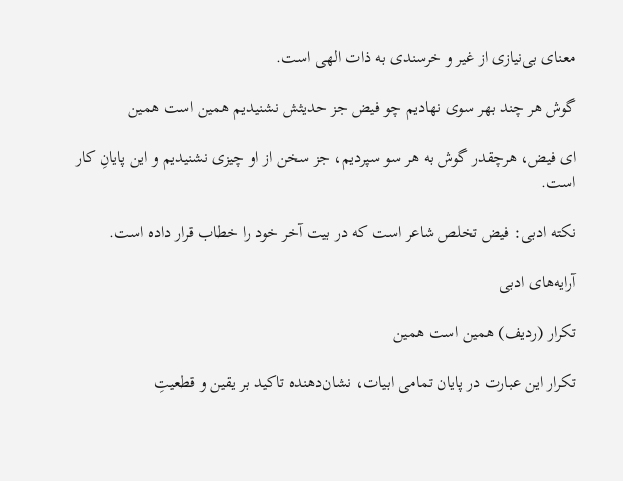معنای بی‌نیازی از غیر و خرسندی به ذات الهی است.

گوش هر چند بهر سوی نهادیم چو فیض جز حدیثش نشنیدیم همین است همین

ای فیض، هرچقدر گوش به هر سو سپردیم، جز سخن از او چیزی نشنیدیم و این پایانِ کار است.

نکته ادبی: فیض تخلص شاعر است که در بیت آخر خود را خطاب قرار داده است.

آرایه‌های ادبی

تکرار (ردیف) همین است همین

تکرار این عبارت در پایان تمامی ابیات، نشان‌دهنده تاکید بر یقین و قطعیتِ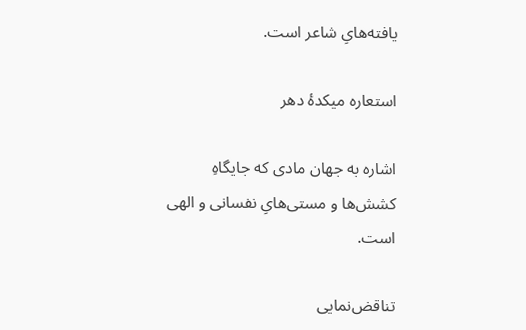یافته‌هایِ شاعر است.

استعاره میکدهٔ دهر

اشاره به جهان مادی که جایگاهِ کشش‌ها و مستی‌هایِ نفسانی و الهی است.

تناقض‌نمایی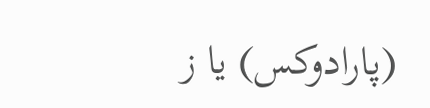(پارادوکس) یا ز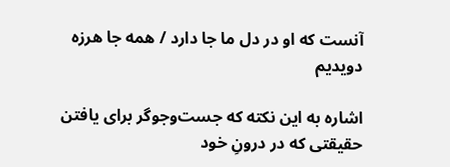آنست که او در دل ما جا دارد / همه جا هرزه دویدیم

اشاره به این نکته که جست‌وجوگر برای یافتن حقیقتی که در درونِ خود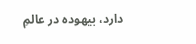دارد، بیهوده در عالمِ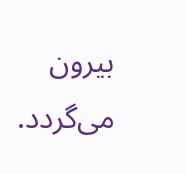بیرون می‌گردد.